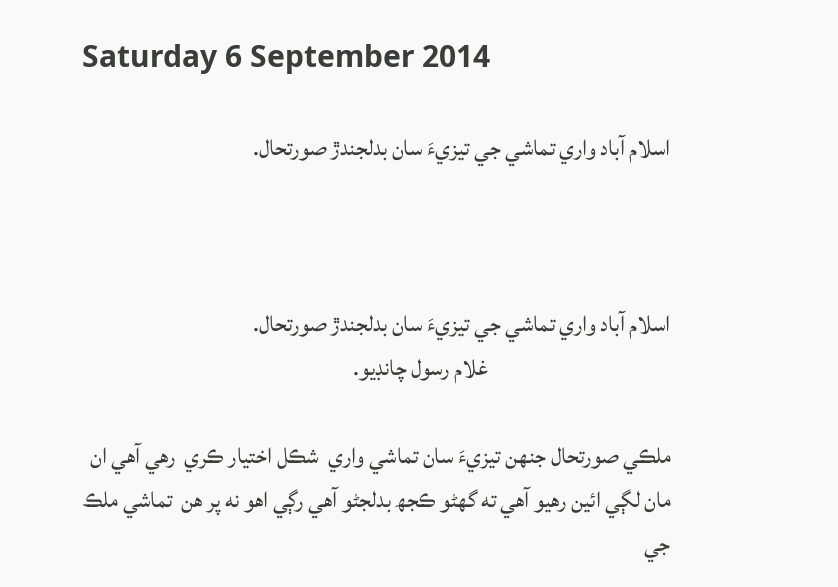Saturday 6 September 2014

اسلام آباد واري تماشي جي تيزيءَ سان بدلجندڙ صورتحال.



اسلام آباد واري تماشي جي تيزيءَ سان بدلجندڙ صورتحال.
                                        غلام رسول چانڊيو.

ملڪي صورتحال جنھن تيزيءَ سان تماشي واري  شڪل اختيار ڪري  رھي آھي ان مان لڳي ائين رھيو آھي ته گھڻو ڪجھ بدلجڻو آھي رڳي اھو نه پر ھن  تماشي ملڪ جي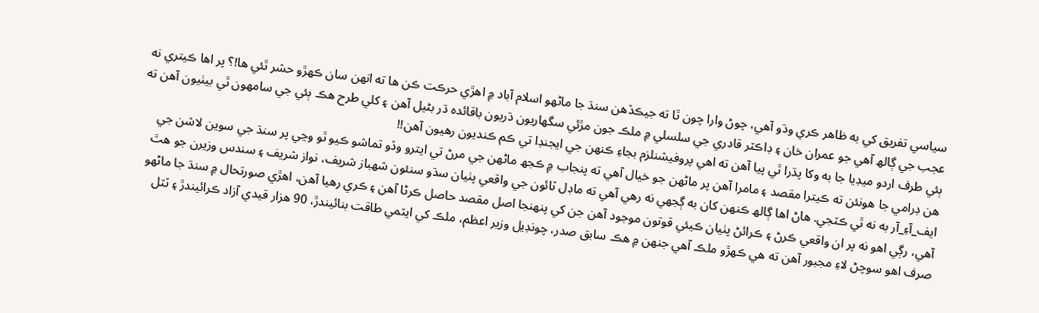سياسي تفريق کي به ظاھر ڪري وڌو آھي، چوڻ وارا چون ٿا ته جيڪڏھن سنڌ جا ماڻھو اسلام آباد ۾ اھڙي حرڪت ڪن ھا ته انھن سان ڪھڙو حشر ٿئي ھا!؟ پر اھا ڪيتري نه عجب جي ڳالھ آھي جو عمران خان ۽ ڊاڪٽر قادري جي سلسلي ۾ ملڪ جون مڙئي سگھاريون ڌريون باقائده ڌر بڻيل آھن ۽ کلي طرح ھڪ ٻئي جي سامھون ٿي بيٺيون آھن ته ٻئي طرف اردو ميڊيا جا به وکا پڌرا ٿي پيا آھن ته اھي پروفيشنلزم بجاءِ ڪنھن جي ايجنڊا تي ڪم ڪنديون رھيون آھن!!
ھن ڊرامي جا ھونئن ته ڪيترا مقصد ۽ مامرا آھن پر ماڻھن جو خيال آھي ته پنجاب ۾ ڪجھ ماڻھن جي مرڻ تي ايترو وڏو تماشو ڪيو ٿو وڃي پر سنڌ جي سوين لاشن جي ايف_آءِ_آر به نه ٿي ڪٽجي. ھاڻ اھا ڳالھ ڪنھن کان به ڳجھي نه رھي آھي ته ماڊل ٽائون جي واقعي پٺيان سڌو سنئون شھباز شريف، نواز شريف ۽ سندس وزيرن جو ھٿ آھي، رڳي اھو نه پر ان واقعي ڪرڻ ۽ ڪرائڻ پٺيان ڪيئي قوتون موجود آھن جن کي پنھنجا اصل مقصد حاصل ڪرڻا آھن ۽ ڪري رھيا آھن، اھڙي صورتحال ۾ سنڌ جا ماڻھو صرف اھو سوچڻ لاءِ مجبور آھن ته ھي ڪھڙو ملڪ آھي جنھن ۾ ھڪ سابق صدر، چونڊيل وزير اعظم، ملڪ کي ايٽمي طاقت بنائيندڙ، 90 ھزار قيدي آزاد ڪرائيندڙ ۽ ٽٽل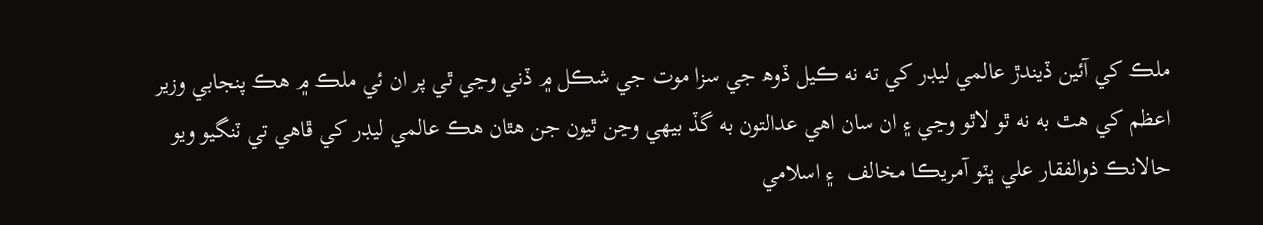ملڪ کي آئين ڏيندڙ عالمي ليڊر کي ته نه ڪيل ڏوھ جي سزا موت جي شڪل ۾ ڏني وڃي ٿي پر ان ئي ملڪ ۾ ھڪ پنجابي وزير اعظم کي ھٿ به نه ٿو لاٿو وڃي ۽ ان سان اھي عدالتون به گڏ بيھي وڃن ٿيون جن ھٿان ھڪ عالمي ليڊر کي ڦاھي تي ٽنگيو ويو حالانڪ ذوالفقار علي ڀٽو آمريڪا مخالف  ۽ اسلامي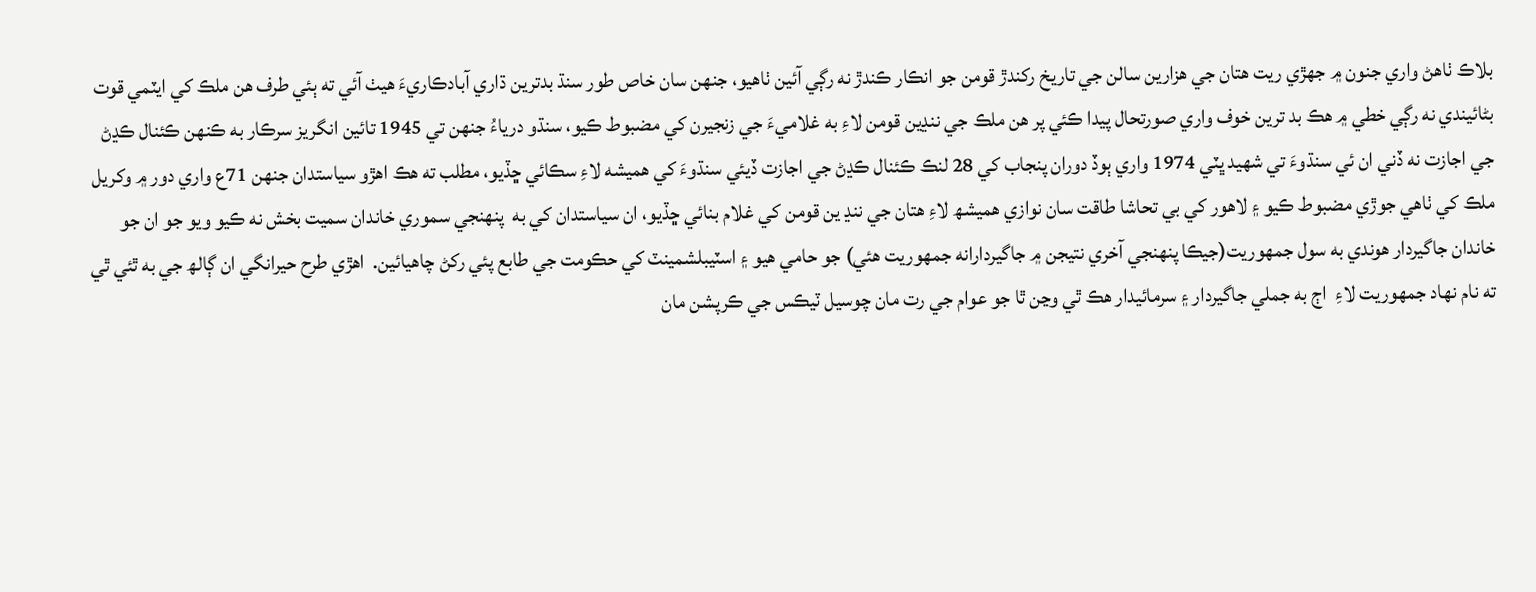بلاڪ ٺاھڻ واري جنون ۾ جھڙي ريت ھتان جي ھزارين سالن جي تاريخ رکندڙ قومن جو انڪار ڪندڙ نه رڳي آئين ٺاھيو، جنھن سان خاص طور سنڌ بدترين ڌاري آبادڪاريءَ ھيٺ آئي ته ٻئي طرف ھن ملڪ کي ايٽمي قوت بڻائيندي نه رڳي خطي ۾ ھڪ بد ترين خوف واري صورتحال پيدا ڪئي پر ھن ملڪ جي ننڍين قومن لاءِ به غلاميءَ جي زنجيرن کي مضبوط ڪيو، سنڌو درياءُ جنھن تي 1945 تائين انگريز سرڪار به ڪنھن ڪئنال ڪڍڻ جي اجازت نه ڏني ان ئي سنڌوءَ تي شھيد ڀٽي 1974 واري ٻوڏ دوران پنجاب کي 28 لنڪ ڪئنال ڪڍڻ جي اجازت ڏيئي سنڌوءَ کي ھميشه لاءِ سڪائي ڇڏيو، مطلب ته ھڪ اھڙو سياستدان جنھن 71ع واري دور ۾ وکريل ملڪ کي ٺاھي جوڙي مضبوط ڪيو ۽ لاھور کي بي تحاشا طاقت سان نوازي ھميشھ لاءِ ھتان جي ننڍ ين قومن کي غلام بنائي ڇڏيو، ان سياستدان کي به  پنھنجي سموري خاندان سميت بخش نه ڪيو ويو جو ان جو خاندان جاگيردار ھوندي به سول جمھوريت(جيڪا پنھنجي آخري نتيجن ۾ جاگيردارانه جمھوريت ھئي) جو حامي ھيو ۽ اسٽيبلشمينٽ کي حڪومت جي طابع پئي رکڻ چاھيائين.  اھڙي طرح حيرانگي ان ڳالھ جي به ٿئي ٿي ته نام نھاد جمھوريت لاءِ  اڄ به جملي جاگيردار ۽ سرمائيدار ھڪ ٿي وڃن ٿا جو عوام جي رت مان چوسيل ٽيڪس جي ڪرپشن مان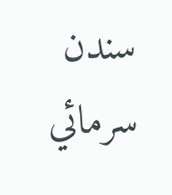سندن سرمائي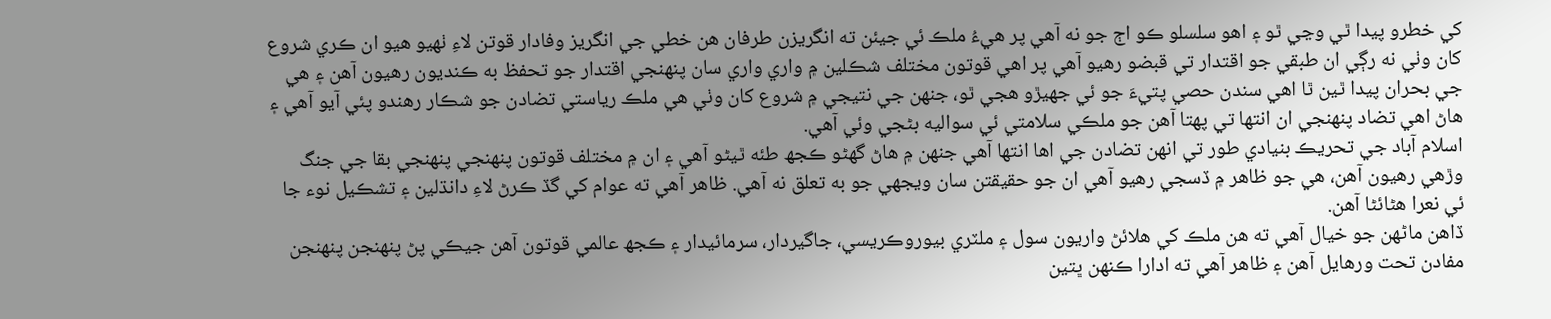کي خطرو پيدا ٿي وڃي ٿو ۽ اھو سلسلو ڪو اڄ جو نه آھي پر ھيءُ ملڪ ئي جيئن ته انگريزن طرفان ھن خطي جي انگريز وفادار قوتن لاءِ ٺھيو ھيو ان ڪري شروع کان وٺي نه رڳي ان طبقي جو اقتدار تي قبضو رھيو آھي پر اھي قوتون مختلف شڪلين ۾ واري واري سان پنھنجي اقتدار جو تحفظ به ڪنديون رھيون آھن ۽ ھي جي بحران پيدا ٿين ٿا اھي سندن حصي پتيءَ جو ئي جھيڙو ھجي ٿو، جنھن جي نتيجي ۾ شروع کان وٺي ھي ملڪ رياستي تضادن جو شڪار رھندو پئي آيو آھي ۽ ھاڻ اھي تضاد پنھنجي ان انتھا تي پھتا آھن جو ملڪي سلامتي ئي سواليه بڻجي وئي آھي.
اسلام آباد جي تحريڪ بنيادي طور تي انھن تضادن جي اھا انتھا آھي جنھن ۾ ھاڻ گھڻو ڪجھ طئه ٿيڻو آھي ۽ ان ۾ مختلف قوتون پنھنجي پنھنجي بقا جي جنگ وڙھي رھيون آھن، ھي جو ظاھر ۾ ڏسجي رھيو آھي ان جو حقيقتن سان ويجھي جو به تعلق نه آھي. ظاھر آھي ته عوام کي گڏ ڪرڻ لاءِ دانڌلين ۽ تشڪيل نوء جا ئي نعرا ھڻائڻا آھن.
ڏاھن ماڻھن جو خيال آھي ته ھن ملڪ کي ھلائڻ واريون سول ۽ ملٽري بيوروڪريسي، جاگيردار، سرمائيدار ۽ ڪجھ عالمي قوتون آھن جيڪي پڻ پنھنجن پنھنجن مفادن تحت ورھايل آھن ۽ ظاھر آھي ته ادارا ڪنھن ڀتين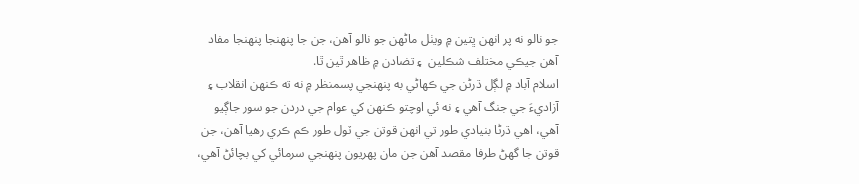جو نالو نه پر انھن ڀتين ۾ ويٺل ماڻھن جو نالو آھن، جن جا پنھنجا پنھنجا مفاد آھن جيڪي مختلف شڪلين  ۽ تضادن ۾ ظاھر ٿين ٿا.
اسلام آباد ۾ لڳل ڌرڻن جي ڪھاڻي به پنھنجي پسمنظر ۾ نه ته ڪنھن انقلاب ۽ آزاديءَ جي جنگ آھي ۽ نه ئي اوچتو ڪنھن کي عوام جي دردن جو سور جاڳيو آھي، اھي ڌرڻا بنيادي طور تي انھن قوتن جي ٽول طور ڪم ڪري رھيا آھن، جن قوتن جا گھڻ طرفا مقصد آھن جن مان پھريون پنھنجي سرمائي کي بچائڻ آھي،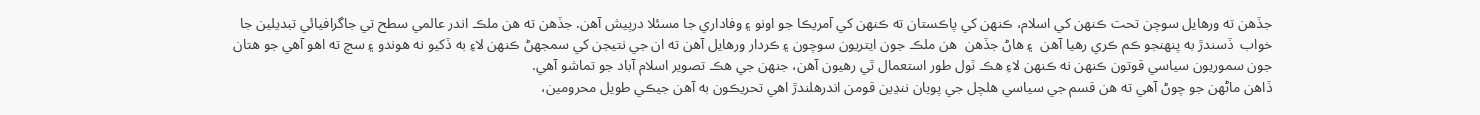جڏھن ته ورھايل سوچن تحت ڪنھن کي اسلام، ڪنھن کي پاڪستان ته ڪنھن کي آمريڪا جو اونو ۽ وفاداري جا مسئلا درپيش آھن. جڏھن ته ھن ملڪ اندر عالمي سطح تي جاگرافيائي تبديلين جا خواب  ڏسندڙ به پنھنجو ڪم ڪري رھيا آھن  ۽ ھاڻ جڏھن  ھن ملڪ جون ايتريون سوچون ۽ ڪردار ورھايل آھن ته ان جي نتيجن کي سمجھڻ ڪنھن لاءِ به ڏکيو نه ھوندو ۽ سچ ته اھو آھي جو ھتان جون سموريون سياسي قوتون ڪنھن نه ڪنھن لاءِ ھڪ ٽول طور استعمال ٿي رھيون آھن، جنھن جي ھڪ تصوير اسلام آباد جو تماشو آھي.
ڏاھن ماڻھن جو چوڻ آھي ته ھن قسم جي سياسي ھلچل جي پويان ننڍين قومن اندرھلندڙ اھي تحريڪون به آھن جيڪي طويل محرومين،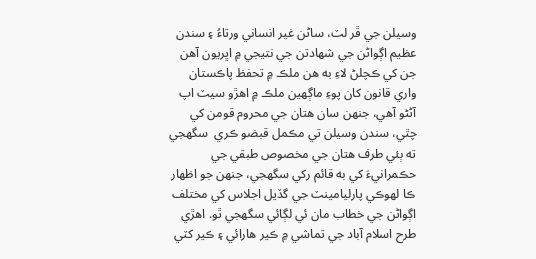وسيلن جي ڦر لٽ، ساڻن غير انساني ورتاءُ ۽ سندن عظيم اڳواڻن جي شھادتن جي نتيجي ۾ اڀريون آھن جن کي ڪچلڻ لاءِ به ھن ملڪ ۾ تحفظ پاڪستان واري قانون کان پوءِ ماڳھين ملڪ ۾ اھڙو سيٽ اپ آڻڻو آھي، جنھن سان ھتان جي محروم قومن کي چٿي، سندن وسيلن تي مڪمل قبضو ڪري  سگھجي ته ٻئي طرف ھتان جي مخصوص طبقي جي حڪمرانيءَ کي به قائم رکي سگھجي، جنھن جو اظھار ڪا لھوڪي پارليامينٽ جي گڏيل اجلاس کي مختلف اڳواڻن جي خطاب مان ئي لڳائي سگھجي ٿو. اھڙي طرح اسلام آباد جي تماشي ۾ ڪير ھارائي ۽ ڪير کٽي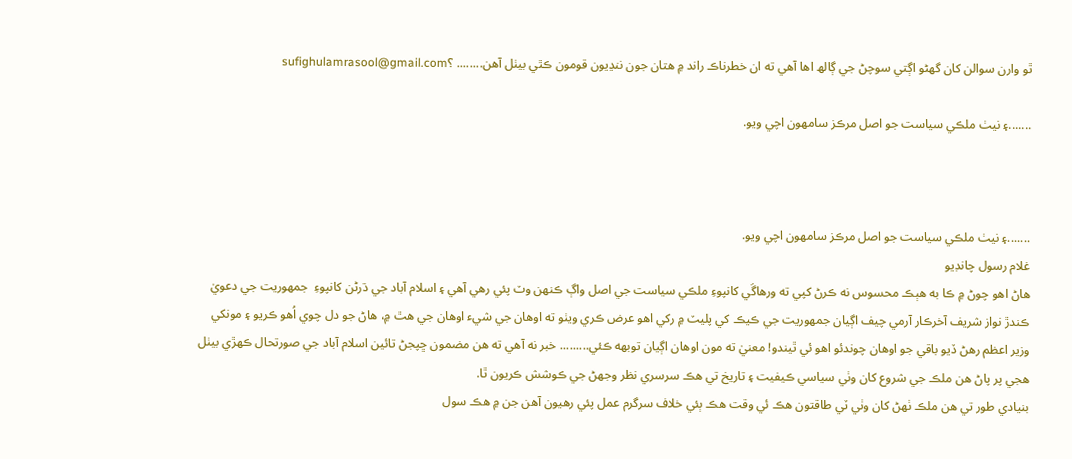ٿو وارن سوالن کان گھڻو اڳتي سوچڻ جي ڳالھ اھا آھي ته ان خطرناڪ راند ۾ ھتان جون ننڍيون قومون ڪٿي بيٺل آھن........ ؟sufighulamrasool@gmail.com

.......۽ نيٺ ملڪي سياست جو اصل مرڪز سامھون اچي ويو.



.......۽ نيٺ ملڪي سياست جو اصل مرڪز سامھون اچي ويو.
غلام رسول چانڊيو
ھاڻ اھو چوڻ ۾ ڪا به ھٻڪ محسوس نه ڪرڻ کپي ته ورھاڱي کانپوءِ ملڪي سياست جي اصل واڳ ڪنھن وٽ پئي رھي آھي ۽ اسلام آباد جي ڌرڻن کانپوءِ  جمھوريت جي دعويٰ ڪندڙ نواز شريف آخرڪار آرمي چيف اڳيان جمھوريت جي ڪيڪ کي پليٽ ۾ رکي اھو عرض ڪري ويٺو ته اوھان جي شيء اوھان جي ھٿ ۾، ھاڻ جو دل چوي اُھو ڪريو ۽ مونکي وزير اعظم رھڻ ڏيو باقي جو اوھان چوندئو اھو ئي ٿيندو! معنيٰ ته مون اوھان اڳيان توبھه ڪئي......... خبر نه آھي ته ھن مضمون ڇپجڻ تائين اسلام آباد جي صورتحال ڪھڙي بيٺل ھجي پر پاڻ ھن ملڪ جي شروع کان وٺي سياسي ڪيفيت ۽ تاريخ تي ھڪ سرسري نظر وجھڻ جي ڪوشش ڪريون ٿا.
بنيادي طور تي ھن ملڪ ٺھڻ کان وٺي ٽي طاقتون ھڪ ئي وقت ھڪ ٻئي خلاف سرگرم عمل پئي رھيون آھن جن ۾ ھڪ سول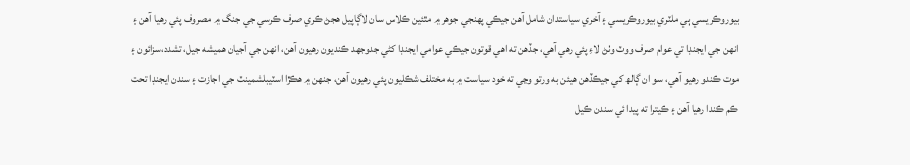بيوروڪريسي ٻي ملٽري بيوروڪريسي ۽ آخري سياستدان شامل آھن جيڪي پھنجي جوھر ۾ مٿئين ڪلاس سان لاڳاپيل ھجڻ ڪري صرف ڪرسي جي جنگ ۾ مصروف پئي رھيا آھن ۽ انھن جي ايجنڊا تي عوام صرف ووٽ وٺڻ لاءِ پئي رھي آھي، جڏھن ته اھي قوتون جيڪي عوامي ايجنڊا کڻي جدوجھد ڪنديون رھيون آھن، انھن جي آجيان ھميشه جيل، تشدد،سزائون ۽ موت ڪندو رھيو آھي، سو ان ڳالھ کي جيڪڏھن ھيئن به ورتو وڃي ته خود سياست ۾ به مختلف شڪليون پئي رھيون آھن، جنھن ۾ ھڪڙا اسٽيبلشمينٽ جي اجازت ۽ سندن ايجنڊا تحت ڪم ڪندا رھيا آھن ۽ ڪيترا ته پيدا ئي سندن ڪيل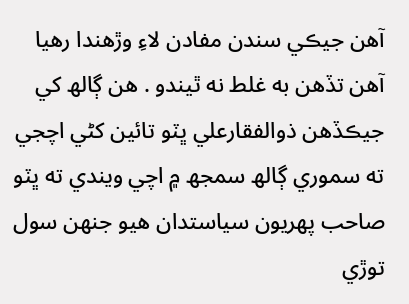آھن جيڪي سندن مفادن لاءِ وڙھندا رھيا آھن تڏھن به غلط نه ٿيندو . ھن ڳالھ کي جيڪڏھن ذوالفقارعلي ڀٽو تائين کڻي اچجي ته سموري ڳالھ سمجھ ۾ اچي ويندي ته ڀٽو صاحب پھريون سياستدان ھيو جنھن سول توڙي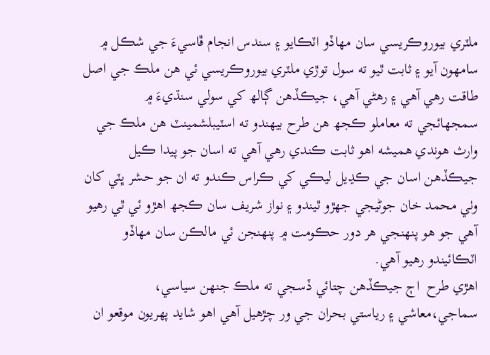ملٽري بيوروڪريسي سان مھاڏو اٽڪايو ۽ سندس انجام ڦاسيءَ جي شڪل ۾ سامھون آيو ۽ ثابت ٿيو ته سول توڙي ملٽري بيوروڪريسي ئي ھن ملڪ جي اصل طاقت رھي آھي ۽ رھڻي آھي، جيڪڏھن ڳالھ کي سولي سنڌيءَ ۾ سمجھائجي ته معاملو ڪجھ ھن طرح بيھندو ته اسٽيبلشمينٽ ھن ملڪ جي وارث ھوندي ھميشه اھو ثابت ڪندي رھي آھي ته اسان جو پيدا ڪيل جيڪڏھن اسان جي ڪڍيل ليڪي کي ڪراس ڪندو ته ان جو حشر ڀٽي کان وٺي محمد خان جوڻيجي جھڙو ٿيندو ۽ نواز شريف سان ڪجھ اھڙو ئي ٿي رھيو آھي جو ھو پنھنجي ھر دور حڪومت ۾ پنھنجن ئي مالڪن سان مھاڏو اٽڪائيندو رھيو آھي.
اھڙي طرح  اڄ جيڪڏھن چتائي ڏسجي ته ملڪ جنھن سياسي، سماجي،معاشي ۽ رياستي بحران جي ور چڙھيل آھي اھو شايد پھريون موقعو ان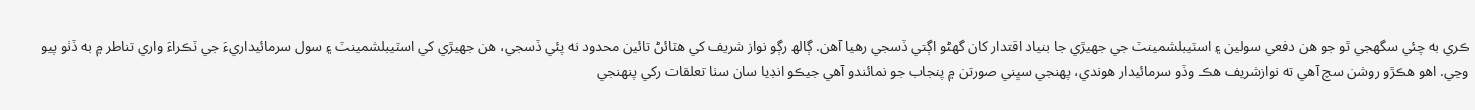ڪري به چئي سگھجي ٿو جو ھن دفعي سولين ۽ اسٽيبلشمينٽ جي جھيڙي جا بنياد اقتدار کان گھڻو اڳتي ڏسجي رھيا آھن. ڳالھ رڳو نواز شريف کي ھٽائڻ تائين محدود نه پئي ڏسجي، ھن جھيڙي کي اسٽيبلشمينٽ ۽ سول سرمائيداريءَ جي ٽڪراءَ واري تناطر ۾ به ڏٺو پيو وڃي. اھو ھڪڙو روشن سچ آھي ته نوازشريف ھڪ وڏو سرمائيدار ھوندي، پھنجي سڀني صورتن ۾ پنجاب جو نمائندو آھي جيڪو انڊيا سان سٺا تعلقات رکي پنھنجي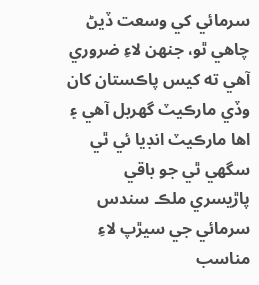سرمائي کي وسعت ڏيڻ چاھي ٿو، جنھن لاءِ ضروري آھي ته کيس پاڪستان کان وڏي مارڪيٽ گھربل آھي ۽ اھا مارڪيٽ انڊيا ئي ٿي سگھي ٿي جو باقي پاڙيسري ملڪ سندس سرمائي جي سيڙپ لاءِ مناسب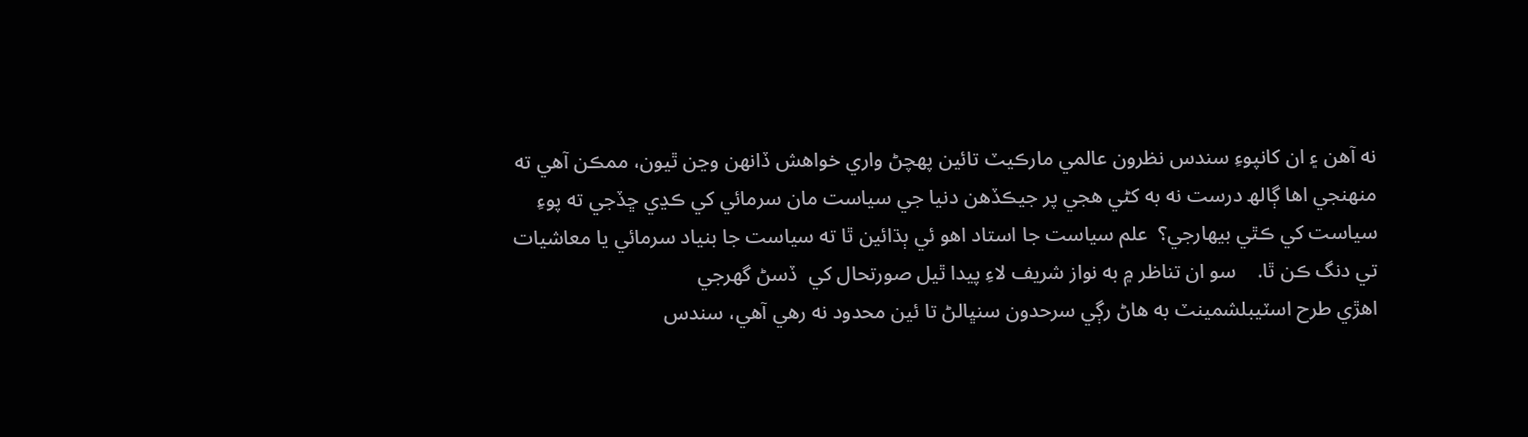نه آھن ۽ ان کانپوءِ سندس نظرون عالمي مارڪيٽ تائين پھچڻ واري خواھش ڏانھن وڃن ٿيون، ممڪن آھي ته منھنجي اھا ڳالھ درست نه به کڻي ھجي پر جيڪڏھن دنيا جي سياست مان سرمائي کي ڪڍي ڇڏجي ته پوءِ سياست کي ڪٿي بيھارجي؟  علم سياست جا استاد اھو ئي ٻڌائين ٿا ته سياست جا بنياد سرمائي يا معاشيات تي دنگ ڪن ٿا.    سو ان تناظر ۾ به نواز شريف لاءِ پيدا ٿيل صورتحال کي  ڏسڻ گھرجي
اھڙي طرح اسٽيبلشمينٽ به ھاڻ رڳي سرحدون سنڀالڻ تا ئين محدود نه رھي آھي، سندس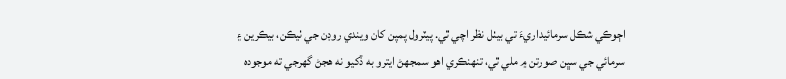اڄوڪي شڪل سرمائيداريءَ تي بيٺل نظر اچي ٿي. پيٽرول پمپن کان ويندي روڊن جي ٺيڪن، بيڪرين ۽ سرمائي جي سڀن صورتن ۾ ملي ٿي، تنھنڪري اھو سمجھڻ ايترو به ڏکيو نه ھجڻ گھرجي ته موجوده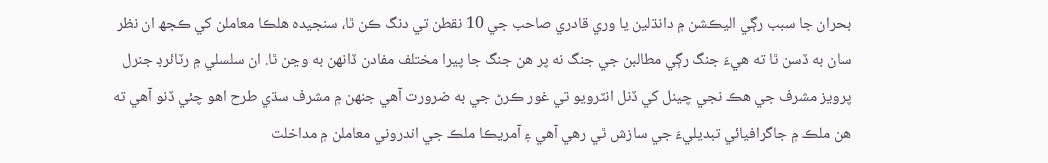بحران جا سبب رڳي اليڪشن ۾ دانڌلين يا وري قادري صاحب جي 10 نقطن تي دنگ ڪن ٿا، سنجيده ھلڪا معاملن کي ڪجھ ان نظر سان به ڏسن ٿا ته ھيءَ جنگ رڳي مطالبن جي جنگ نه پر ھن جنگ جا پيرا مختلف مفادن ڏانھن به وڃن ٿا. ان سلسلي ۾ رٽائرڊ جنرل پرويز مشرف جي ھڪ نجي چينل کي ڏنل انٽرويو تي غور ڪرڻ جي به ضرورت آھي جنھن ۾ مشرف سڌي طرح اھو چئي ڏنو آھي ته ھن ملڪ ۾ جاگرافيائي تبديليءَ جي سازش ٿي رھي آھي ۽ آمريڪا ملڪ جي اندروني معاملن ۾ مداخلت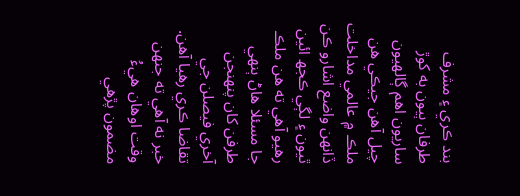بند ڪري ۽ مشرف طرفان ٻيون به کوڙ ساريون اھم ڳالھيون چيل آھن جيڪي ھن ملڪ ۾ عالمي مداخلت ڏانھن واضع اشارو ڪن ٿيون ۽ لڳي ڪجھ ائين رھيو آھي ته ھن ملڪ جا مسئلا ھاڻ ٻنھي طرفن کان پنھنجن آخري فيصلن جي تقاضا ڪري رھيا آھن.
خبر نه آھي ته جنھن وقت اوھان ھيءُ مضمون پڙھي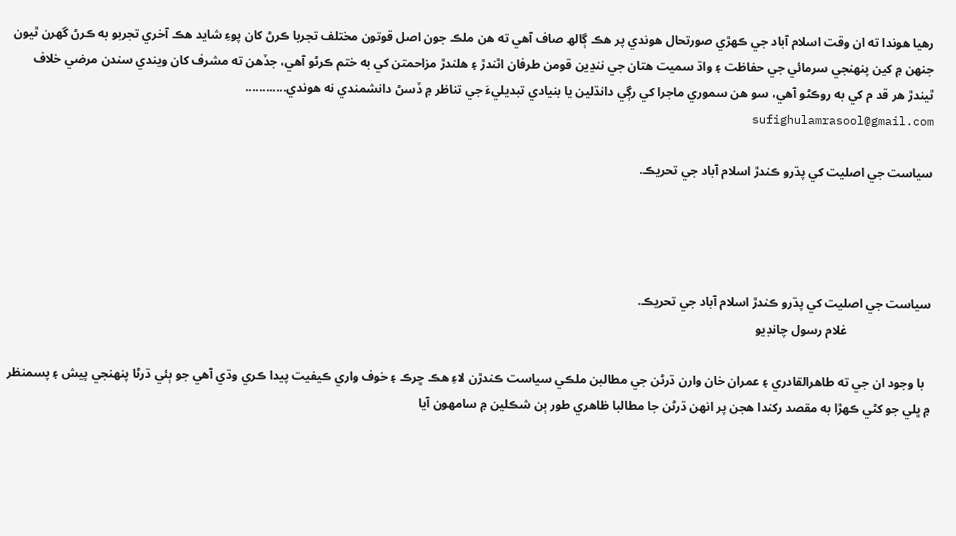رھيا ھوندا ته ان وقت اسلام آباد جي ڪھڙي صورتحال ھوندي پر ھڪ ڳالھ صاف آھي ته ھن ملڪ جون اصل قوتون مختلف تجربا ڪرڻ کان پوءِ شايد ھڪ آخري تجربو به ڪرڻ گھرن ٿيون جنھن ۾ کين پنھنجي سرمائي جي حفاظت ۽ واڌ سميت ھتان جي ننڍين قومن طرفان اٿندڙ ۽ ھلندڙ مزاحمتن کي به ختم ڪرڻو آھي، جڏھن ته مشرف کان ويندي سندن مرضي خلاف ٿيندڙ ھر قد م کي به روڪڻو آھي، سو ھن سموري ماجرا کي رڳي دانڌلين يا بنيادي تبديليءَ جي تناظر ۾ ڏسڻ دانشمندي نه ھوندي............
                                                                                                          sufighulamrasool@gmail.com

سياست جي اصليت کي پڌرو ڪندڙ اسلام آباد جي تحريڪ.




سياست جي اصليت کي پڌرو ڪندڙ اسلام آباد جي تحريڪ.
                           غلام رسول چانڊيو

  با وجود ان جي ته طاھرالقادري ۽ عمران خان وارن ڌرڻن جي مطالبن ملڪي سياست ڪندڙن لاءِ ھڪ ڇرڪ ۽ خوف واري ڪيفيت پيدا ڪري وڌي آھي جو ٻئي ڌرڻا پنھنجي پيش ۽ پسمنظر ۾ ڀلي جو کڻي ڪھڙا به مقصد رکندا ھجن پر انھن ڌرڻن جا مطالبا ظاھري طور ٻن شڪلين ۾ سامھون آيا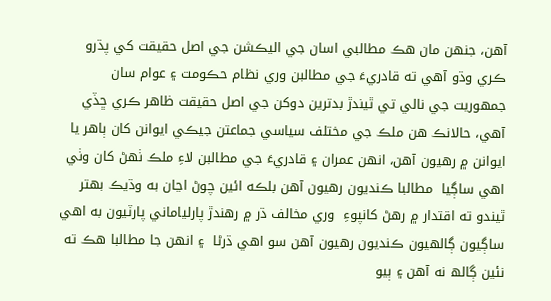آھن، جنھن مان ھڪ مطالبي اسان جي اليڪشن جي اصل حقيقت کي پڌرو ڪري وڌو آھي ته قادريءَ جي مطالبن وري نظام حڪومت ۽ عوام سان جمھوريت جي نالي تي ٿيندڙ بدترين دوکن جي اصل حقيقت ظاھر ڪري ڇڏي آھي، حالانڪ ھن ملڪ جي مختلف سياسي جماعتن جيڪي ايوانن کان ٻاھر يا ايوانن ۾ رھيون آھن، انھن عمران ۽ قادريءَ جي مطالبن لاءِ ملڪ ٺھڻ کان وٺي اھي ساڳيا  مطالبا ڪنديون رھيون آھن بلڪه ائين چوڻ اڃان به وڌيڪ بھتر ٿيندو ته اقتدار ۾ رھڻ کانپوءِ  وري مخالف ڌر ۾ رھندڙ پارلياماني پارٽيون به اھي ساڳيون ڳالھيون ڪنديون رھيون آھن سو اھي ڌرڻا  ۽ انھن جا مطالبا ھڪ ته نئين ڳالھ نه آھن ۽ ٻيو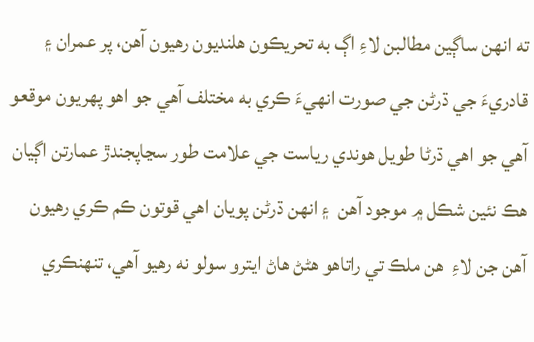ته انھن ساڳين مطالبن لاءِ اڳ به تحريڪون ھلنديون رھيون آھن، پر عمران ۽ قادريءَ جي ڌرڻن جي صورت انھيءَ ڪري به مختلف آھي جو اھو پھريون موقعو آھي جو اھي ڌرڻا طويل ھوندي رياست جي علامت طور سڃاپجندڙ عمارتن اڳيان ھڪ نئين شڪل ۾ موجود آھن  ۽ انھن ڌرڻن پويان اھي قوتون ڪم ڪري رھيون آھن جن لاءِ  ھن ملڪ تي راتاھو ھڻڻ ھاڻ ايترو سولو نه رھيو آھي، تنھنڪري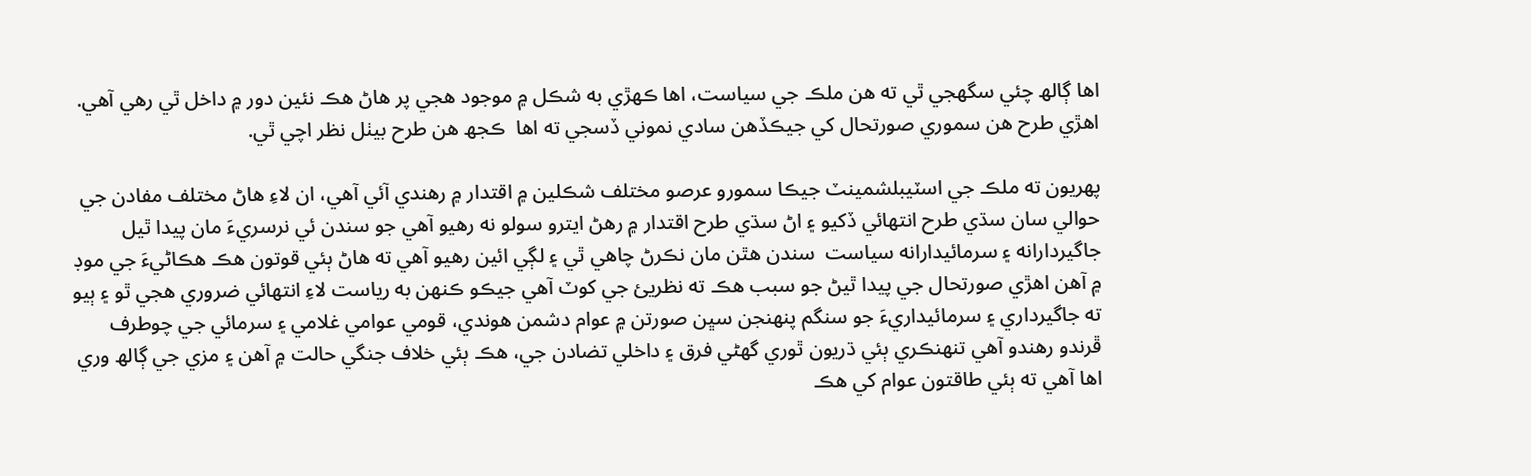اھا ڳالھ چئي سگھجي ٿي ته ھن ملڪ جي سياست، اھا ڪھڙي به شڪل ۾ موجود ھجي پر ھاڻ ھڪ نئين دور ۾ داخل ٿي رھي آھي. اھڙي طرح ھن سموري صورتحال کي جيڪڏھن سادي نموني ڏسجي ته اھا  ڪجھ ھن طرح بيٺل نظر اچي ٿي.

پھريون ته ملڪ جي اسٽيبلشمينٽ جيڪا سمورو عرصو مختلف شڪلين ۾ اقتدار ۾ رھندي آئي آھي، ان لاءِ ھاڻ مختلف مفادن جي حوالي سان سڌي طرح انتھائي ڏکيو ۽ اڻ سڌي طرح اقتدار ۾ رھڻ ايترو سولو نه رھيو آھي جو سندن ئي نرسريءَ مان پيدا ٿيل جاگيردارانه ۽ سرمائيدارانه سياست  سندن ھٿن مان نڪرڻ چاھي ٿي ۽ لڳي ائين رھيو آھي ته ھاڻ ٻئي قوتون ھڪ ھڪاڻيءَ جي موڊ ۾ آھن اھڙي صورتحال جي پيدا ٿيڻ جو سبب ھڪ ته نظريئ جي کوٽ آھي جيڪو ڪنھن به رياست لاءِ انتھائي ضروري ھجي ٿو ۽ ٻيو ته جاگيرداري ۽ سرمائيداريءَ جو سنگم پنھنجن سڀن صورتن ۾ عوام دشمن ھوندي، قومي عوامي غلامي ۽ سرمائي جي چوطرف ڦرندو رھندو آھي تنھنڪري ٻئي ڌريون ٿوري گھڻي فرق ۽ داخلي تضادن جي، ھڪ ٻئي خلاف جنگي حالت ۾ آھن ۽ مزي جي ڳالھ وري اھا آھي ته ٻئي طاقتون عوام کي ھڪ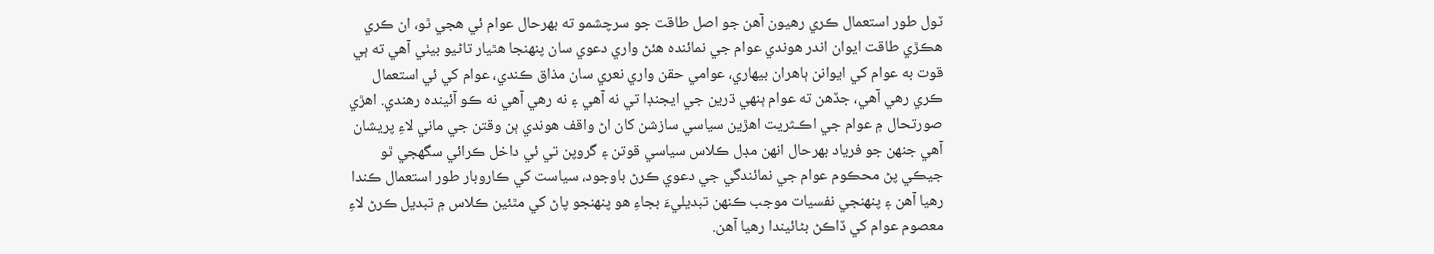ٽول طور استعمال ڪري رھيون آھن جو اصل طاقت جو سرچشمو ته بھرحال عوام ئي ھجي ٿو، ان ڪري ھڪڙي طاقت ايوان اندر ھوندي عوام جي نمائنده ھئڻ واري دعوي سان پنھنجا ھٿيار تاڻيو بيٺي آھي ته ٻي قوت به عوام کي ايوانن ٻاھران بيھاري، عوامي حقن واري نعري سان مذاق ڪندي، عوام کي ئي استعمال ڪري رھي آھي، جڏھن ته عوام ٻنھي ڌرين جي ايجنڊا تي نه آھي ۽ نه رھي آھي نه ڪو آئينده رھندي. اھڙي صورتحال ۾ عوام جي اڪـثريت اھڙين سياسي سازشن کان اڻ واقف ھوندي ٻن وقتن جي ماني لاءِ پريشان آھي جنھن جو فرياد بھرحال انھن مڊل ڪلاس سياسي قوتن ۽ گروپن تي ئي داخل ڪرائي سگھجي ٿو جيڪي پڻ محڪوم عوام جي نمائندگي جي دعوي ڪرڻ باوجود، سياست کي ڪاروبار طور استعمال ڪندا رھيا آھن ۽ پنھنجي نفسيات موجب ڪنھن تبديليءَ بجاءِ ھو پنھنجو پاڻ کي مٿئين ڪلاس ۾ تبديل ڪرڻ لاءِ معصوم عوام کي ڏاڪڻ بڻائيندا رھيا آھن.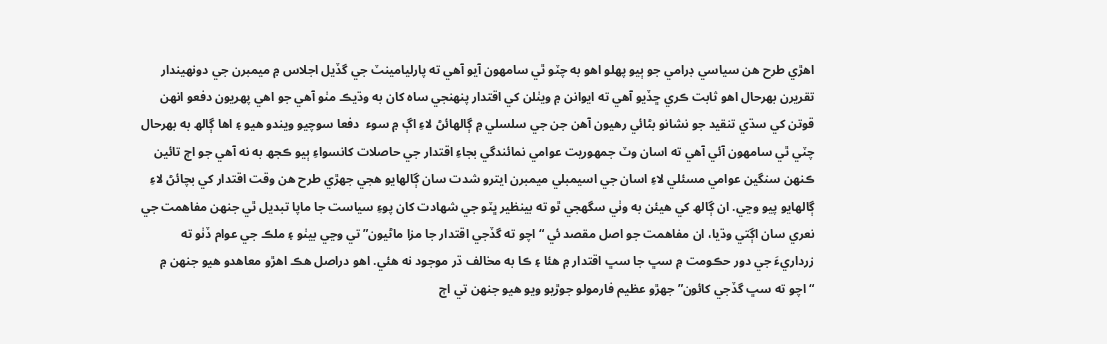اھڙي طرح ھن سياسي ڊرامي جو ٻيو پھلو اھو به چٽو ٿي سامھون آيو آھي ته پارليامينٽ جي گڏيل اجلاس ۾ ميمبرن جي دونھيندار تقريرن بھرحال اھو ثابت ڪري ڇڏيو آھي ته ايوانن ۾ ويٺلن کي اقتدار پنھنجي ساه کان به وڌيڪ مٺو آھي جو اھي پھريون دفعو انھن قوتن کي سڌي تنقيد جو نشانو بڻائي رھيون آھن جن جي سلسلي ۾ ڳالھائڻ لاءِ اڳ ۾ سوء  دفعا سوچيو ويندو ھيو ۽ اھا ڳالھ به بھرحال چٽي ٿي سامھون آئي آھي ته اسان وٽ جمھوريت عوامي نمائندگي بجاءِ اقتدار جي حاصلات کانسواءِ ٻيو ڪجھ به نه آھي جو اڄ تائين ڪنھن سنگين عوامي مسئلي لاءِ اسان جي اسيمبلي ميمبرن ايترو شدت سان ڳالھايو ھجي جھڙي طرح ھن وقت اقتدار کي بچائڻ لاءِ ڳالھايو پيو وڃي. ان ڳالھ کي ھيئن به وٺي سگھجي ٿو ته بينظير ڀٽو جي شھادت کان پوءِ سياست جا ماپا تبديل ٿي جنھن مفاھمت جي نعري سان اڳتي وڌيا، ان مفاھمت جو اصل مقصد ئي “ اچو ته گڏجي اقتدار جا مزا ماڻيون” تي وڃي بيٺو ۽ ملڪ جي عوام ڏٺو ته زرداريءَ جي دور حڪومت ۾ سڀ جا سڀ اقتدار ۾ ھئا ۽ ڪا به مخالف ڌر موجود نه ھئي. اھو دراصل ھڪ اھڙو معاھدو ھيو جنھن ۾ “اچو ته سڀ گڏجي کائون” جھڙو عظيم فارمولو جوڙيو ويو ھيو جنھن تي اڄ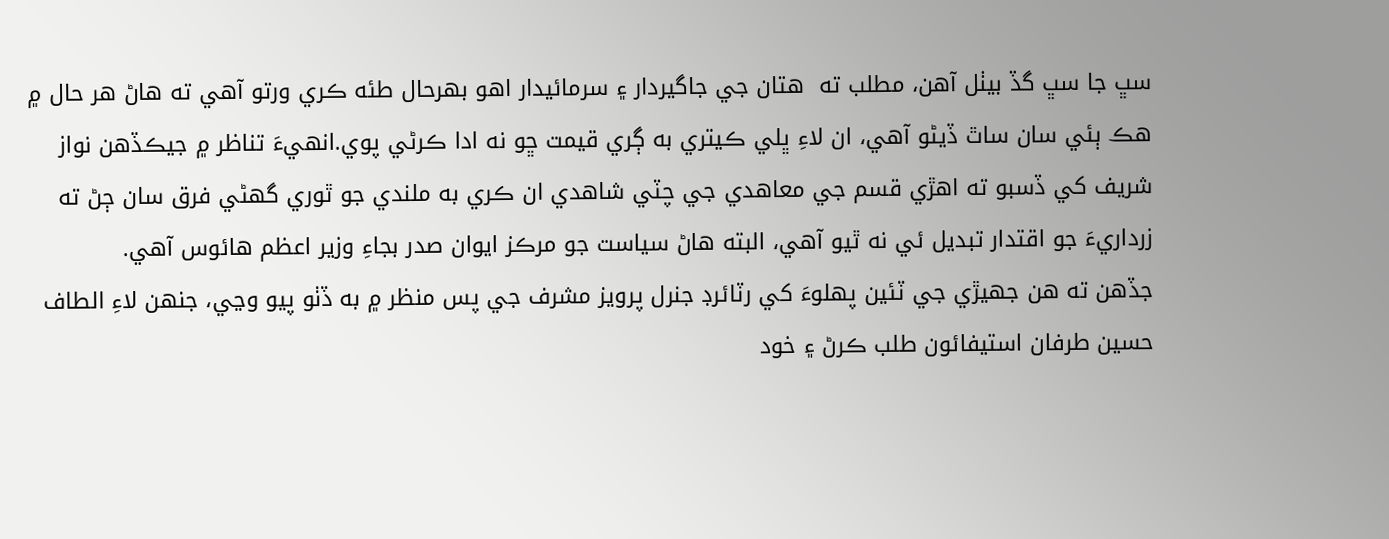سڀ جا سڀ گڏ بيٺل آھن، مطلب ته  ھتان جي جاگيردار ۽ سرمائيدار اھو بھرحال طئه ڪري ورتو آھي ته ھاڻ ھر حال ۾ ھڪ ٻئي سان ساٿ ڏيڻو آھي، ان لاءِ ڀلي ڪيتري به ڳري قيمت ڇو نه ادا ڪرڻي پوي.انھيءَ تناظر ۾ جيڪڏھن نواز شريف کي ڏسبو ته اھڙي قسم جي معاھدي جي چٽي شاھدي ان ڪري به ملندي جو ٿوري گھڻي فرق سان ڄڻ ته زرداريءَ جو اقتدار تبديل ئي نه ٿيو آھي، البته ھاڻ سياست جو مرڪز ايوان صدر بجاءِ وزير اعظم ھائوس آھي.
جڏھن ته ھن جھيڙي جي ٽئين پھلوءَ کي رٽائرڊ جنرل پرويز مشرف جي پس منظر ۾ به ڏٺو پيو وڃي، جنھن لاءِ الطاف حسين طرفان استيفائون طلب ڪرڻ ۽ خود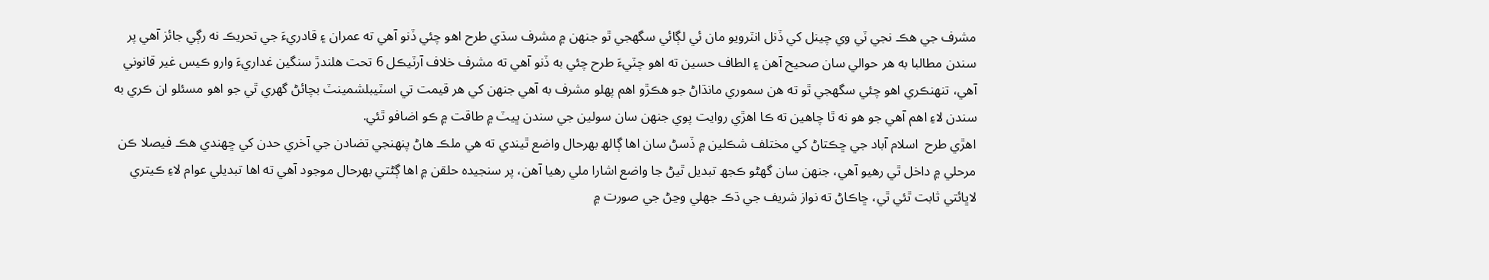مشرف جي ھڪ نجي ٽي وي چينل کي ڏنل انٽرويو مان ئي لڳائي سگھجي ٿو جنھن ۾ مشرف سڌي طرح اھو چئي ڏنو آھي ته عمران ۽ قادريءَ جي تحريڪ نه رڳي جائز آھي پر سندن مطالبا به ھر حوالي سان صحيح آھن ۽ الطاف حسين ته اھو چٽيءَ طرح چئي به ڏنو آھي ته مشرف خلاف آرٽيڪل 6 تحت ھلندڙ سنگين غداريءَ وارو ڪيس غير قانوني آھي، تنھنڪري اھو چئي سگھجي ٿو ته ھن سموري مانڌاڻ جو ھڪڙو اھم پھلو مشرف به آھي جنھن کي ھر قيمت تي اسٽيبلشمينٽ بچائڻ گھري ٿي جو اھو مسئلو ان ڪري به سندن لاءِ اھم آھي جو ھو نه ٿا چاھين ته ڪا اھڙي روايت پوي جنھن سان سولين جي سندن ڀيٽ ۾ طاقت ۾ ڪو اضافو ٿئي.
اھڙي طرح  اسلام آباد جي ڇڪتاڻ کي مختلف شڪلين ۾ ڏسڻ سان اھا ڳالھ بھرحال واضع ٿيندي ته ھي ملڪ ھاڻ پنھنجي تضادن جي آخري حدن کي ڇھندي ھڪ فيصلا ڪن مرحلي ۾ داخل ٿي رھيو آھي، جنھن سان گھڻو ڪجھ تبديل ٿيڻ جا واضع اشارا ملي رھيا آھن، پر سنجيده حلقن ۾ اھا ڳڻتي بھرحال موجود آھي ته اھا تبديلي عوام لاءِ ڪيتري لاڀائتي ثابت ٿئي ٿي، ڇاڪاڻ ته نواز شريف جي ڌڪ جھلي وڃڻ جي صورت ۾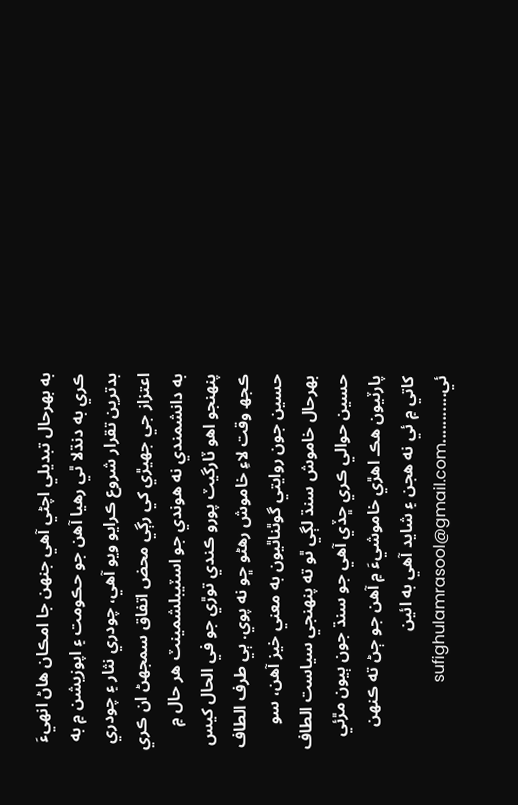به بھرحال تبديلي اچڻي آھي جنھن جا امڪان ھاڻ انھيءَ ڪري به دنڌلا ٿي رھيا آھن جو حڪومت ۽ اپوزيشن ۾ به بدترين تقرار شروع ڪرايو ويو آھي، چودري نثار ۽ چودري اعتزاز جي جھيڙي کي رڳي محض اتفاق سمجھڻ ان ڪري به دانشمندي نه ھوندي جو اسٽيبلشمينٽ ھر حال ۾ پنھنجو اھو ٽارگيٽ پورو ڪندي توڙي جو في الحال کيس ڪجھ وقت لاءِ خاموش رھڻو ڇو نه پوي. ٻي طرف الطاف حسين جون روايتي گوٿناٿيون به معني خيز آھن، سو بھرحال خاموش سنڌ لڳي ٿو ته پنھنجي سياست الطاف حسين حوالي ڪري ڇڏي آھي جو سنڌ جون ٻيون مڙئي پارٽيون ھڪ اھڙي خاموشيءَ ۾ آھن جو ڄڻ ته ڪنھن کاتي ۾ ئي نه ھجن ۽ شايد آھي به ائين ئي...........sufighulamrasool@gmail.com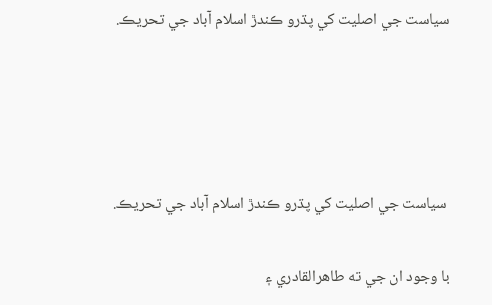سياست جي اصليت کي پڌرو ڪندڙ اسلام آباد جي تحريڪ.




 سياست جي اصليت کي پڌرو ڪندڙ اسلام آباد جي تحريڪ.

با وجود ان جي ته طاھرالقادري ۽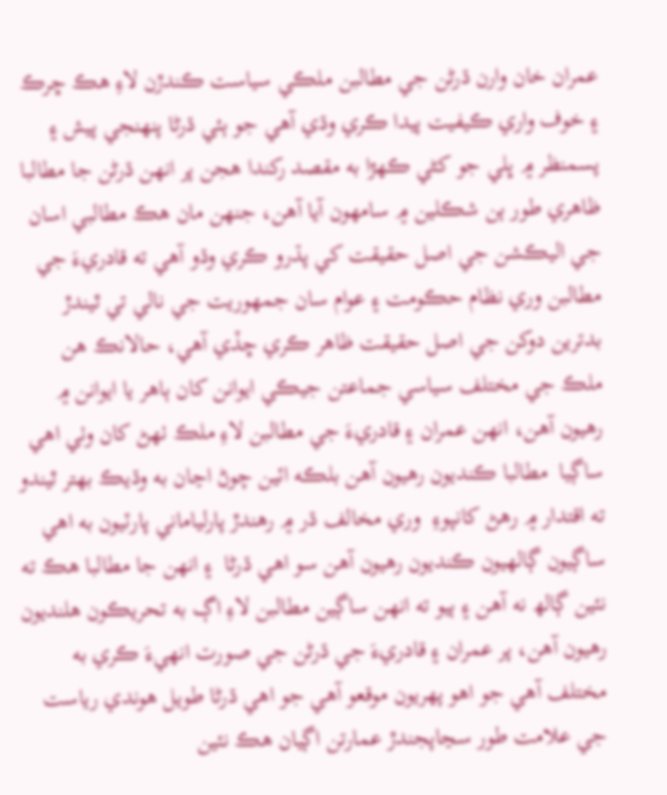عمران خان وارن ڌرڻن جي مطالبن ملڪي سياست ڪندڙن لاءِ ھڪ ڇرڪ ۽ خوف واري ڪيفيت پيدا ڪري وڌي آھي جو ٻئي ڌرڻا پنھنجي پيش ۽ پسمنظر ۾ ڀلي جو کڻي ڪھڙا به مقصد رکندا ھجن پر انھن ڌرڻن جا مطالبا ظاھري طور ٻن شڪلين ۾ سامھون آيا آھن، جنھن مان ھڪ مطالبي اسان جي اليڪشن جي اصل حقيقت کي پڌرو ڪري وڌو آھي ته قادريءَ جي مطالبن وري نظام حڪومت ۽ عوام سان جمھوريت جي نالي تي ٿيندڙ بدترين دوکن جي اصل حقيقت ظاھر ڪري ڇڏي آھي، حالانڪ ھن ملڪ جي مختلف سياسي جماعتن جيڪي ايوانن کان ٻاھر يا ايوانن ۾ رھيون آھن، انھن عمران ۽ قادريءَ جي مطالبن لاءِ ملڪ ٺھڻ کان وٺي اھي ساڳيا  مطالبا ڪنديون رھيون آھن بلڪه ائين چوڻ اڃان به وڌيڪ بھتر ٿيندو ته اقتدار ۾ رھڻ کانپوءِ  وري مخالف ڌر ۾ رھندڙ پارلياماني پارٽيون به اھي ساڳيون ڳالھيون ڪنديون رھيون آھن سو اھي ڌرڻا  ۽ انھن جا مطالبا ھڪ ته نئين ڳالھ نه آھن ۽ ٻيو ته انھن ساڳين مطالبن لاءِ اڳ به تحريڪون ھلنديون رھيون آھن، پر عمران ۽ قادريءَ جي ڌرڻن جي صورت انھيءَ ڪري به مختلف آھي جو اھو پھريون موقعو آھي جو اھي ڌرڻا طويل ھوندي رياست جي علامت طور سڃاپجندڙ عمارتن اڳيان ھڪ نئين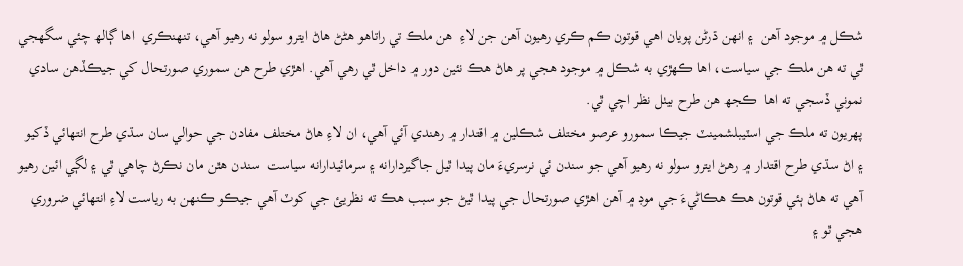شڪل ۾ موجود آھن  ۽ انھن ڌرڻن پويان اھي قوتون ڪم ڪري رھيون آھن جن لاءِ  ھن ملڪ تي راتاھو ھڻڻ ھاڻ ايترو سولو نه رھيو آھي، تنھنڪري  اھا ڳالھ چئي سگھجي ٿي ته ھن ملڪ جي سياست، اھا ڪھڙي به شڪل ۾ موجود ھجي پر ھاڻ ھڪ نئين دور ۾ داخل ٿي رھي آھي. اھڙي طرح ھن سموري صورتحال کي جيڪڏھن سادي نموني ڏسجي ته اھا  ڪجھ ھن طرح بيٺل نظر اچي ٿي.
پھريون ته ملڪ جي اسٽيبلشمينٽ جيڪا سمورو عرصو مختلف شڪلين ۾ اقتدار ۾ رھندي آئي آھي، ان لاءِ ھاڻ مختلف مفادن جي حوالي سان سڌي طرح انتھائي ڏکيو ۽ اڻ سڌي طرح اقتدار ۾ رھڻ ايترو سولو نه رھيو آھي جو سندن ئي نرسريءَ مان پيدا ٿيل جاگيردارانه ۽ سرمائيدارانه سياست  سندن ھٿن مان نڪرڻ چاھي ٿي ۽ لڳي ائين رھيو آھي ته ھاڻ ٻئي قوتون ھڪ ھڪاڻيءَ جي موڊ ۾ آھن اھڙي صورتحال جي پيدا ٿيڻ جو سبب ھڪ ته نظريئ جي کوٽ آھي جيڪو ڪنھن به رياست لاءِ انتھائي ضروري ھجي ٿو ۽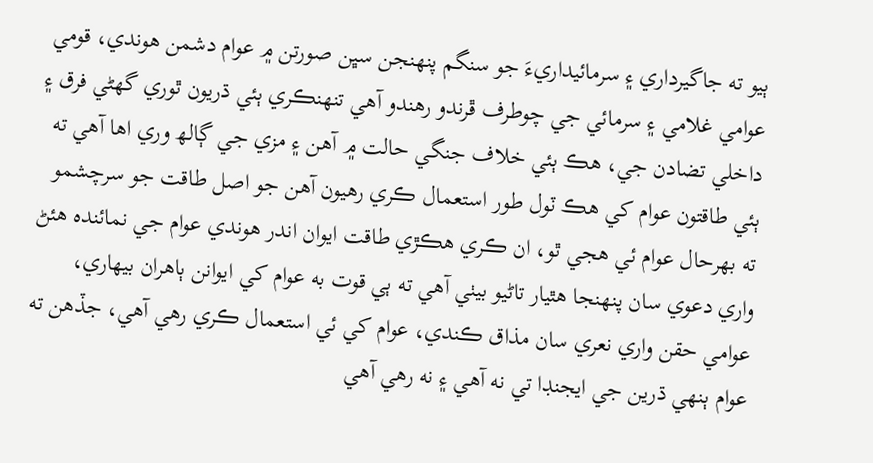ٻيو ته جاگيرداري ۽ سرمائيداريءَ جو سنگم پنھنجن سڀن صورتن ۾ عوام دشمن ھوندي، قومي عوامي غلامي ۽ سرمائي جي چوطرف ڦرندو رھندو آھي تنھنڪري ٻئي ڌريون ٿوري گھڻي فرق ۽ داخلي تضادن جي، ھڪ ٻئي خلاف جنگي حالت ۾ آھن ۽ مزي جي ڳالھ وري اھا آھي ته ٻئي طاقتون عوام کي ھڪ ٽول طور استعمال ڪري رھيون آھن جو اصل طاقت جو سرچشمو ته بھرحال عوام ئي ھجي ٿو، ان ڪري ھڪڙي طاقت ايوان اندر ھوندي عوام جي نمائنده ھئڻ واري دعوي سان پنھنجا ھٿيار تاڻيو بيٺي آھي ته ٻي قوت به عوام کي ايوانن ٻاھران بيھاري، عوامي حقن واري نعري سان مذاق ڪندي، عوام کي ئي استعمال ڪري رھي آھي، جڏھن ته عوام ٻنھي ڌرين جي ايجنڊا تي نه آھي ۽ نه رھي آھي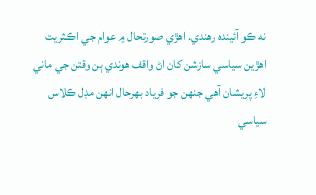نه ڪو آئينده رھندي. اھڙي صورتحال ۾ عوام جي اڪـثريت اھڙين سياسي سازشن کان اڻ واقف ھوندي ٻن وقتن جي ماني لاءِ پريشان آھي جنھن جو فرياد بھرحال انھن مڊل ڪلاس سياسي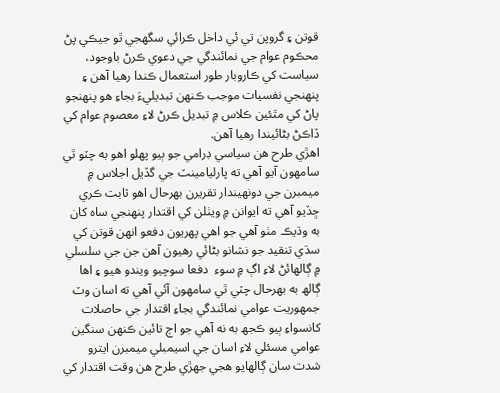قوتن ۽ گروپن تي ئي داخل ڪرائي سگھجي ٿو جيڪي پڻ محڪوم عوام جي نمائندگي جي دعوي ڪرڻ باوجود، سياست کي ڪاروبار طور استعمال ڪندا رھيا آھن ۽ پنھنجي نفسيات موجب ڪنھن تبديليءَ بجاءِ ھو پنھنجو پاڻ کي مٿئين ڪلاس ۾ تبديل ڪرڻ لاءِ معصوم عوام کي ڏاڪڻ بڻائيندا رھيا آھن.
اھڙي طرح ھن سياسي ڊرامي جو ٻيو پھلو اھو به چٽو ٿي سامھون آيو آھي ته پارليامينٽ جي گڏيل اجلاس ۾ ميمبرن جي دونھيندار تقريرن بھرحال اھو ثابت ڪري ڇڏيو آھي ته ايوانن ۾ ويٺلن کي اقتدار پنھنجي ساه کان به وڌيڪ مٺو آھي جو اھي پھريون دفعو انھن قوتن کي سڌي تنقيد جو نشانو بڻائي رھيون آھن جن جي سلسلي ۾ ڳالھائڻ لاءِ اڳ ۾ سوء  دفعا سوچيو ويندو ھيو ۽ اھا ڳالھ به بھرحال چٽي ٿي سامھون آئي آھي ته اسان وٽ جمھوريت عوامي نمائندگي بجاءِ اقتدار جي حاصلات کانسواءِ ٻيو ڪجھ به نه آھي جو اڄ تائين ڪنھن سنگين عوامي مسئلي لاءِ اسان جي اسيمبلي ميمبرن ايترو شدت سان ڳالھايو ھجي جھڙي طرح ھن وقت اقتدار کي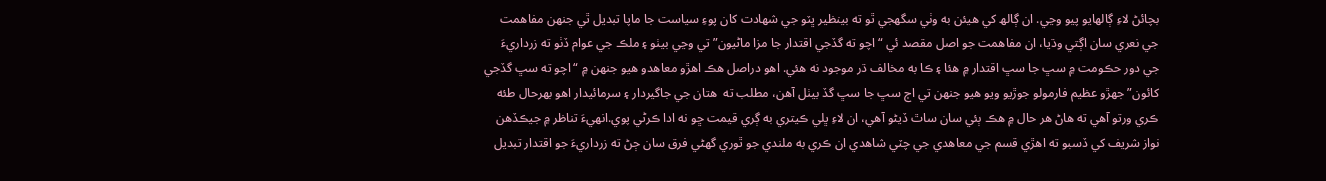بچائڻ لاءِ ڳالھايو پيو وڃي. ان ڳالھ کي ھيئن به وٺي سگھجي ٿو ته بينظير ڀٽو جي شھادت کان پوءِ سياست جا ماپا تبديل ٿي جنھن مفاھمت جي نعري سان اڳتي وڌيا، ان مفاھمت جو اصل مقصد ئي “ اچو ته گڏجي اقتدار جا مزا ماڻيون” تي وڃي بيٺو ۽ ملڪ جي عوام ڏٺو ته زرداريءَ جي دور حڪومت ۾ سڀ جا سڀ اقتدار ۾ ھئا ۽ ڪا به مخالف ڌر موجود نه ھئي. اھو دراصل ھڪ اھڙو معاھدو ھيو جنھن ۾ “اچو ته سڀ گڏجي کائون” جھڙو عظيم فارمولو جوڙيو ويو ھيو جنھن تي اڄ سڀ جا سڀ گڏ بيٺل آھن، مطلب ته  ھتان جي جاگيردار ۽ سرمائيدار اھو بھرحال طئه ڪري ورتو آھي ته ھاڻ ھر حال ۾ ھڪ ٻئي سان ساٿ ڏيڻو آھي، ان لاءِ ڀلي ڪيتري به ڳري قيمت ڇو نه ادا ڪرڻي پوي.انھيءَ تناظر ۾ جيڪڏھن نواز شريف کي ڏسبو ته اھڙي قسم جي معاھدي جي چٽي شاھدي ان ڪري به ملندي جو ٿوري گھڻي فرق سان ڄڻ ته زرداريءَ جو اقتدار تبديل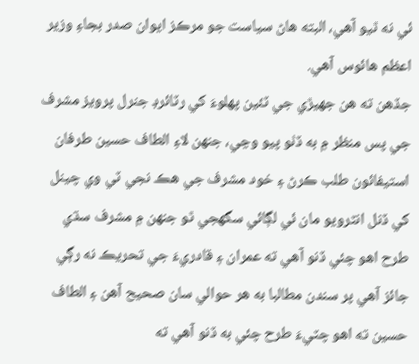ئي نه ٿيو آھي، البته ھاڻ سياست جو مرڪز ايوان صدر بجاءِ وزير اعظم ھائوس آھي.
جڏھن ته ھن جھيڙي جي ٽئين پھلوءَ کي رٽائرڊ جنرل پرويز مشرف جي پس منظر ۾ به ڏٺو پيو وڃي، جنھن لاءِ الطاف حسين طرفان استيفائون طلب ڪرڻ ۽ خود مشرف جي ھڪ نجي ٽي وي چينل کي ڏنل انٽرويو مان ئي لڳائي سگھجي ٿو جنھن ۾ مشرف سڌي طرح اھو چئي ڏنو آھي ته عمران ۽ قادريءَ جي تحريڪ نه رڳي جائز آھي پر سندن مطالبا به ھر حوالي سان صحيح آھن ۽ الطاف حسين ته اھو چٽيءَ طرح چئي به ڏنو آھي ته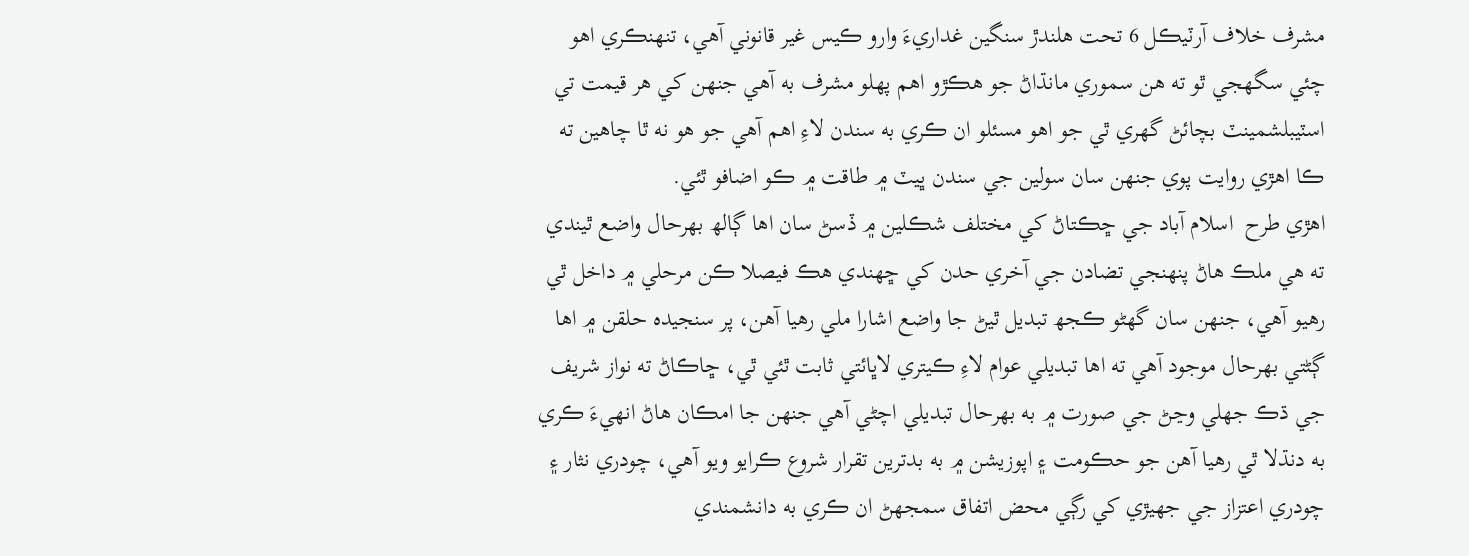مشرف خلاف آرٽيڪل 6 تحت ھلندڙ سنگين غداريءَ وارو ڪيس غير قانوني آھي، تنھنڪري اھو چئي سگھجي ٿو ته ھن سموري مانڌاڻ جو ھڪڙو اھم پھلو مشرف به آھي جنھن کي ھر قيمت تي اسٽيبلشمينٽ بچائڻ گھري ٿي جو اھو مسئلو ان ڪري به سندن لاءِ اھم آھي جو ھو نه ٿا چاھين ته ڪا اھڙي روايت پوي جنھن سان سولين جي سندن ڀيٽ ۾ طاقت ۾ ڪو اضافو ٿئي.
اھڙي طرح  اسلام آباد جي ڇڪتاڻ کي مختلف شڪلين ۾ ڏسڻ سان اھا ڳالھ بھرحال واضع ٿيندي ته ھي ملڪ ھاڻ پنھنجي تضادن جي آخري حدن کي ڇھندي ھڪ فيصلا ڪن مرحلي ۾ داخل ٿي رھيو آھي، جنھن سان گھڻو ڪجھ تبديل ٿيڻ جا واضع اشارا ملي رھيا آھن، پر سنجيده حلقن ۾ اھا ڳڻتي بھرحال موجود آھي ته اھا تبديلي عوام لاءِ ڪيتري لاڀائتي ثابت ٿئي ٿي، ڇاڪاڻ ته نواز شريف جي ڌڪ جھلي وڃڻ جي صورت ۾ به بھرحال تبديلي اچڻي آھي جنھن جا امڪان ھاڻ انھيءَ ڪري به دنڌلا ٿي رھيا آھن جو حڪومت ۽ اپوزيشن ۾ به بدترين تقرار شروع ڪرايو ويو آھي، چودري نثار ۽ چودري اعتزاز جي جھيڙي کي رڳي محض اتفاق سمجھڻ ان ڪري به دانشمندي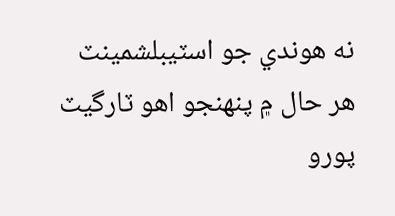نه ھوندي جو اسٽيبلشمينٽ ھر حال ۾ پنھنجو اھو ٽارگيٽ پورو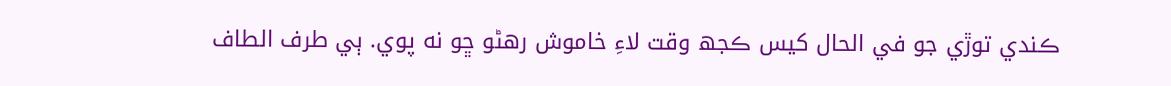ڪندي توڙي جو في الحال کيس ڪجھ وقت لاءِ خاموش رھڻو ڇو نه پوي. ٻي طرف الطاف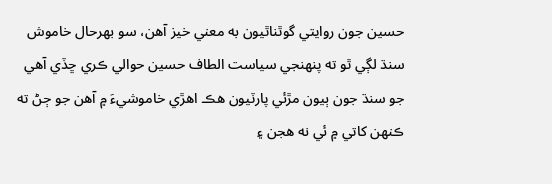حسين جون روايتي گوٿناٿيون به معني خيز آھن، سو بھرحال خاموش سنڌ لڳي ٿو ته پنھنجي سياست الطاف حسين حوالي ڪري ڇڏي آھي جو سنڌ جون ٻيون مڙئي پارٽيون ھڪ اھڙي خاموشيءَ ۾ آھن جو ڄڻ ته ڪنھن کاتي ۾ ئي نه ھجن ۽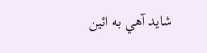شايد آھي به ائين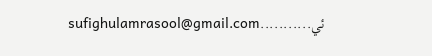ئي...........sufighulamrasool@gmail.com